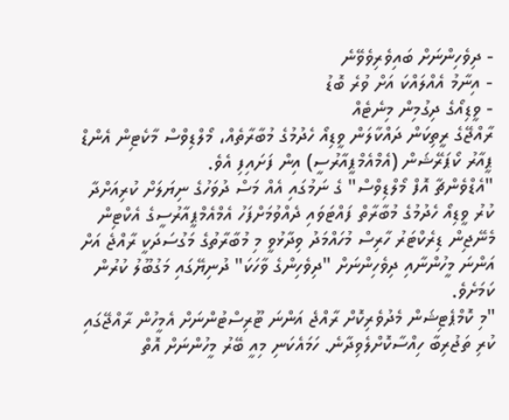- ދިވެހިންނަށް ބައިވެރިވެވޭނެ
- އިނާމު އެއްލައްކަ އަށް ވުރެ ބޮޑު
- ވީޑިއޯގެ ދިގުމިން މިނެޓެއް
ރާއްޖޭގެ ރީތިކަން ދައްކާލަން ވީޑިއޯ ހެދުމުގެ މުބާރާތެއް، މޯލްޑިވްސް މާކެޓިން އެންޑް ޕީއާރު ކޯޕަރޭޝަން (އެމްއެމްޕީއާރުސީ) އިން ފަށައިފި އެވެ.
"އެޑްވެންޗާ އޮފް މޯލްޑިވްސް" ގެ ނަމުގައި އެއް މަސް ދުވަހުގެ ނިޔަލަށް ކުރިއަށްދާ ކުރު ވީޑިއޯ ހެދުމުގެ މުބާރާތް ފައްޓަވައި ދެއްވުމަށްފަހު އެމްއެމްޕީއާރުސީގެ އެކްޓިން މެނޭޖިން ޑިރެކްޓަރު ހާރިސް މުހައްމަދު ވިދާޅުވީ މި މުބާރާތުގެ މަގުސަދަކީ ރާއްޖެ އަށް އަންނަ މީހުންނާއި ދިވެހިންނަށް "ދިވެހިންގެ ވާހަކަ" ދުނިޔޭގައި މަގުބޫލު ކުރުން ކަމަށެވެ.
"މި ކޮމްޕެޓިޝަން މެދުވެރިކޮށް ރާއްޖެ އަންނަ ޓޫރިސްޓުންނަށް އެމީހުން ރާއްޖޭގައި ކުރި ތަޖުރިބާ ހިއްސާކޮށްލެވިދާނެ. ހަމައެކަނި މިއީ ބޭރު މީހުންނަށް އޮތް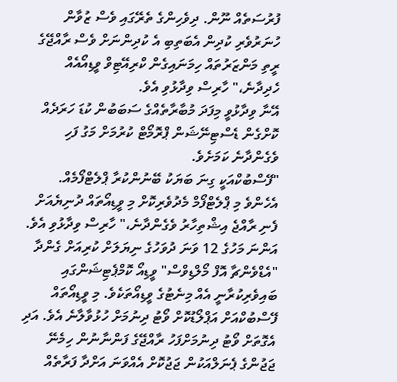ފުރުސަތެއް ނޫން. ދިވެހިންގެ ތެރޭގައި ވެސް ޒުވާން ހުނަރުވެރި ކުދިން އެބަތިބި އެ ކުދިންނަށް ވެސް ރާއްޖޭގެ ރީތި މަންޒަރުތައް ހިމަނައިގެން ކްރިއޭޓިވް ވީޑިއޯއެއް ހެދިދާނެ،" ހާރިސް ވިދާޅުވި އެވެ.
އޭނާ ވިދާޅުވީ މިފަދަ މުބާރާތެއްގެ ސަބަބުން ކުޑަ ހަރަދެއް ކޮށްގެން ޑެސްޓިނޭޝަން ޕްރޮމޯޓް ކުރުމަށް މަގު ފަހި ވެގެންދާނެ ކަމަށެވެ.
"ފޭސްބުކްއަކީ ގިނަ ބަޔަކު ބޭނުންކުރާ ޕްލެޓްފޯމެއް. އެހެންވެ މި ޕްލެޓްފޯމް މެދުވެރިކޮށް މި ވީޑިއޯތައް ދުނިޔެއަށް ފެނި ރާއްޖެ އިޝްތިހާރު ވެގެންދާނެ،" ހާރިސް ވިދާޅުވި އެވެ.
އަންނަ މަހުގެ 12 ވަނަ ދުވަހުގެ ނިޔަލަށް ކުރިއަށް ގެންދާ "އެޑްވެންޗާ އޮފް މޯލްޑިވްސް" ވީޑިއޯ ކޮމްޕެޓިޝަންގައި ބައިވެރިކުރާނީ އެއް މިނެޓުގެ ވީޑިއޯތަކެވެ. މި ވީޑިއޯތައް ފޭސްބުކްއަށް އަޕްލޯޑުކޮށް ވޯޓު ދިނުމަށް ހުޅުވާލާނެ އެވެ. އަދި އެގޮތަށް ވޯޓު ދިނުމަށްފަހު ރާއްޖޭގެ ފަންނާނުން ހިމެނޭ ޖަޖުންގެ ޕެނަލްއަކުން ޖަޖުކޮށް އެއްވަނަ އަށްދާ ފަރާތެއް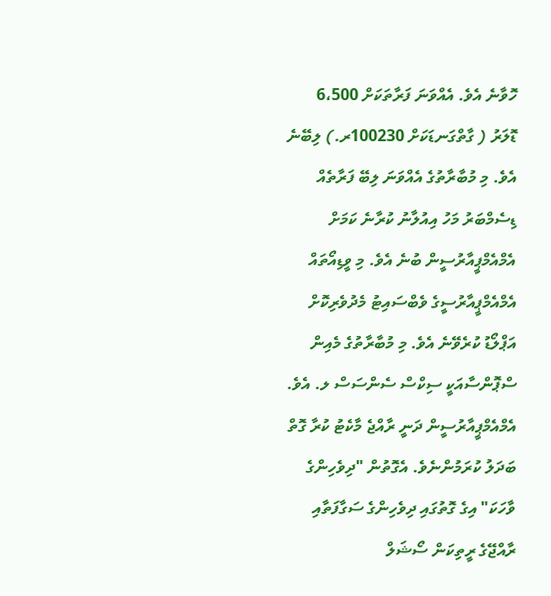ހޮވާނެ އެވެ. އެއްވަނަ ފަރާތަކަށް 6،500 ޑޮލަރު ( ގާތްގަނޑަކަށް 100230ރ.) ލިބޭނެ އެވެ. މި މުބާރާތުގެ އެއްވަނަ ލިބޭ ފަރާތެއް ޑިސެމްބަރު މަހު އިއުލާނު ކުރާނެ ކަމަށް އެމްއެމްޕީއާރުސީން ބުނެ އެވެ. މި ވީޑިއޯތައް އެމްއެމްޕީއާރުސީގެ ވެބްސައިޓު މެދުވެރިކޮށް އަޕްލޯޑު ކުރެވޭނެ އެވެ. މި މުބާރާތުގެ މެއިން ސްޕޮންސާއަކީ ސިކްސް ސެންސަސް ލ. އެވެ.
އެމްއެމްޕީއާރުސީން ދަނީ ރާއްޖެ މާކެޓު ކުރާ ގޮތް ބަދަލު ކުރަމުންނެވެ. އެގޮތުން "ދިވެހިންގެ ވާހަކަ" އިގެ ގޮތުގައި ދިވެހިންގެ ސަގާފަތާއި ރާއްޖޭގެ ރީތިކަން ސޯޝަލް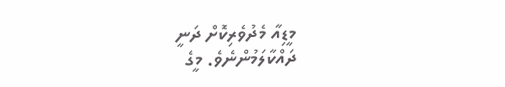މީޑިއާ މެދުވެރިކޮށް ދަނީ ދައްކާލަމުންނެވެ. މީގެ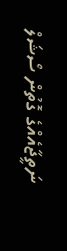ނަތީޖާއެއްގެ ގޮތުން ސޯޝަލް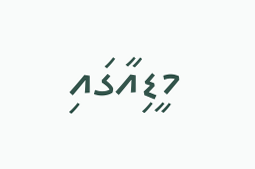މީޑިއާގައި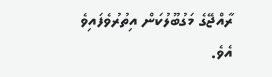ރާއްޖޭގެ މަގުބޫލުކަން އިތުރުވެފައިވެ އެވެ.